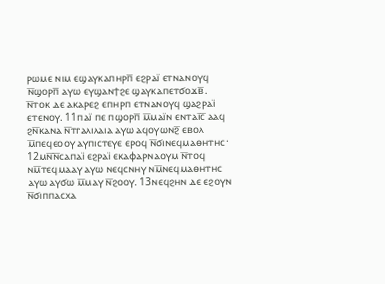ⲣⲱⲙⲉ ⲛⲓⲙ ⲉϣⲁⲩⲕⲁⲡⲏⲣⲡ̅ ⲉϩⲣⲁⲓ̈ ⲉⲧⲛⲁⲛⲟⲩϥ ⲛ̅ϣⲟⲣⲡ̅ ⲁⲩⲱ ⲉⲩϣⲁⲛϯϩⲉ ϣⲁⲩⲕⲁⲡⲉⲧϭⲟϫⲃ̅. ⲛ̅ⲧⲟⲕ ⲇⲉ ⲁⲕⲁⲣⲉϩ ⲉⲡⲏⲣⲡ ⲉⲧⲛⲁⲛⲟⲩϥ ϣⲁϩⲣⲁⲓ̈ ⲉⲧⲉⲛⲟⲩ. 11ⲡⲁⲓ̈ ⲡⲉ ⲡϣⲟⲣⲡ̅ ⲙ̅ⲙⲁⲓ̈ⲛ ⲉⲛⲧⲁⲓ̅ⲥ̅ ⲁⲁϥ ϩⲛ̅ⲕⲁⲛⲁ ⲛ̅ⲧⲅⲁⲗⲓⲗⲁⲓⲁ ⲁⲩⲱ ⲁϥⲟⲩⲱⲛϩ̅ ⲉⲃⲟⲗ ⲙ̅ⲡⲉϥⲉⲟⲟⲩ ⲁⲩⲡⲓⲥⲧⲉⲩⲉ ⲉⲣⲟϥ ⲛ̅ϭⲓⲛⲉϥⲙⲁⲑⲏⲧⲏⲥ· 12ⲙⲛ̅ⲛ̅ⲥⲁⲡⲁⲓ̈ ⲉϩⲣⲁⲓ̈ ⲉⲕⲁⲫⲁⲣⲛⲁⲟⲩⲙ ⲛ̅ⲧⲟϥ ⲛⲙ̅ⲧⲉϥⲙⲁⲁⲩ ⲁⲩⲱ ⲛⲉϥⲥⲛⲏⲩ ⲛⲙ̅ⲛⲉϥⲙⲁⲑⲏⲧⲏⲥ ⲁⲩⲱ ⲁⲩϭⲱ ⲙ̅ⲙⲁⲩ ⲛ̅ϩⲟⲟⲩ. 13ⲛⲉϥϩⲏⲛ ⲇⲉ ⲉϩⲟⲩⲛ ⲛ̅ϭⲓⲡⲡⲁⲥⲭⲁ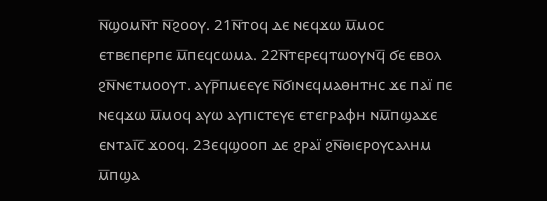ⲛ̅ϣⲟⲙⲛ̅ⲧ ⲛ̅ϩⲟⲟⲩ. 21ⲛ̅ⲧⲟϥ ⲇⲉ ⲛⲉϥϫⲱ ⲙ̅ⲙⲟⲥ ⲉⲧⲃⲉⲡⲉⲣⲡⲉ ⲙ̅ⲡⲉϥⲥⲱⲙⲁ. 22ⲛ̅ⲧⲉⲣⲉϥⲧⲱⲟⲩⲛϥ̅ ϭⲉ ⲉⲃⲟⲗ ϩⲛ̅ⲛⲉⲧⲙⲟⲟⲩⲧ. ⲁⲩⲣ̅ⲡⲙⲉⲉⲩⲉ ⲛ̅ϭⲓⲛⲉϥⲙⲁⲑⲏⲧⲏⲥ ϫⲉ ⲡⲁⲓ̈ ⲡⲉ ⲛⲉϥϫⲱ ⲙ̅ⲙⲟϥ ⲁⲩⲱ ⲁⲩⲡⲓⲥⲧⲉⲩⲉ ⲉⲧⲉⲅⲣⲁⲫⲏ ⲛⲙ̅ⲡϣⲁϫⲉ ⲉⲛⲧⲁⲓ̅ⲥ̅ ϫⲟⲟϥ. 23ⲉϥϣⲟⲟⲡ ⲇⲉ ϩⲣⲁⲓ̈ ϩⲛ̅ⲑⲓⲉⲣⲟⲩⲥⲁⲗⲏⲙ ⲙ̅ⲡϣⲁ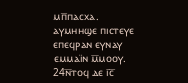ⲙⲡ̅ⲡⲁⲥⲭⲁ. ⲁⲩⲙⲏⲏϣⲉ ⲡⲓⲥⲧⲉⲩⲉ ⲉⲡⲉϥⲣⲁⲛ ⲉⲩⲛⲁⲩ ⲉⲙⲙⲁⲓ̈ⲛ ⲙ̅ⲙⲟⲟⲩ. 24ⲛ̅ⲧⲟϥ ⲇⲉ ⲓ̅ⲥ̅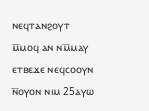ⲛⲉϥⲧⲁⲛϩⲟⲩⲧ ⲙ̅ⲙⲟϥ ⲁⲛ ⲛⲙ̅ⲙⲁⲩ ⲉⲧⲃⲉϫⲉ ⲛⲉϥⲥⲟⲟⲩⲛ ⲛ̅ⲟⲩⲟⲛ ⲛⲓⲙ 25ⲁⲩⲱ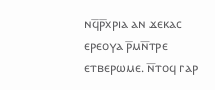ⲛϥ̅ⲣ̅ⲭⲣⲓⲁ ⲁⲛ ϫⲉⲕⲁⲥ ⲉⲣⲉⲟⲩⲁ ⲣ̅ⲙⲛ̅ⲧⲣⲉ ⲉⲧⲃⲉⲣⲱⲙⲉ. ⲛ̅ⲧⲟϥ ⲅⲁⲣ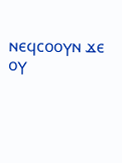ⲛⲉϥⲥⲟⲟⲩⲛ ϫⲉ ⲟⲩ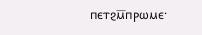ⲡⲉⲧϩⲙ̅ⲡⲣⲱⲙⲉ·